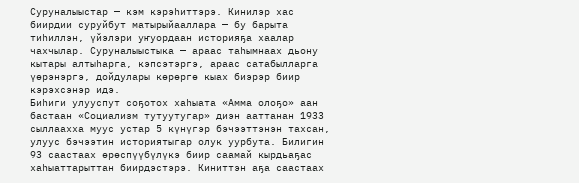Суруналыыстар — кэм кэрэһиттэрэ. Кинилэр хас биирдии суруйбут матырыйааллара — бу барыта тиһиллэн, үйэлэри уҥуордаан историяҕа хаалар чахчылар. Суруналыыстыка — араас таһымнаах дьону кытары алтыһарга, кэпсэтэргэ, араас сатабылларга үөрэнэргэ, дойдулары көрөргө кыах биэрэр биир кэрэхсэнэр идэ.
Биһиги улууспут соҕотох хаһыата «Амма олоҕо» аан бастаан «Социализм тутуутугар» диэн ааттанан 1933 сыллаахха муус устар 5 күнүгэр бэчээттэнэн тахсан, улуус бэчээтин историятыгар олук уурбута. Билигин 93 саастаах өрөспүүбүлүкэ биир саамай кырдьаҕас хаһыаттарыттан биирдэстэрэ. Киниттэн аҕа саастаах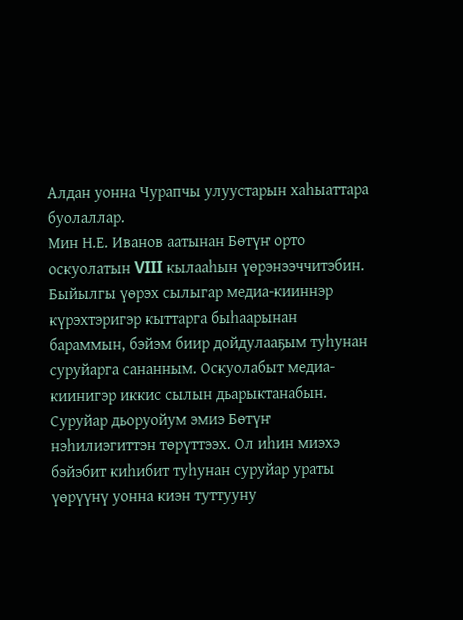Алдан уонна Чурапчы улуустарын хаһыаттара буолаллар.
Мин Н.Е. Иванов аатынан Бөтүҥ орто оскуолатын VIII кылааһын үөрэнээччитэбин. Быйылгы үөрэх сылыгар медиа-кииннэр күрэхтэригэр кыттарга быһаарынан бараммын, бэйэм биир дойдулааҕым туһунан суруйарга сананным. Оскуолабыт медиа-киинигэр иккис сылын дьарыктанабын. Суруйар дьоруойум эмиэ Бөтүҥ нэһилиэгиттэн төрүттээх. Ол иһин миэхэ бэйэбит киһибит туһунан суруйар ураты үөрүүнү уонна киэн туттууну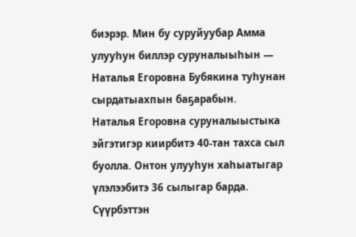биэрэр. Мин бу суруйуубар Амма улууһун биллэр суруналыыһын — Наталья Егоровна Бубякина туһунан сырдатыахпын баҕарабын.
Наталья Егоровна суруналыыстыка эйгэтигэр киирбитэ 40-тан тахса сыл буолла. Онтон улууһун хаһыатыгар үлэлээбитэ 36 сылыгар барда. Сүүрбэттэн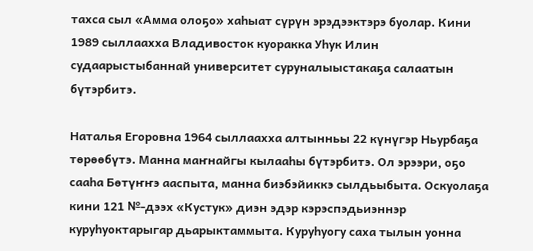тахса сыл «Амма олоҕо» хаһыат сүрүн эрэдээктэрэ буолар. Кини 1989 сыллаахха Владивосток куоракка Уһук Илин судаарыстыбаннай университет суруналыыстакаҕа салаатын бүтэрбитэ.

Наталья Егоровна 1964 сыллаахха алтынньы 22 күнүгэр Ньурбаҕа төрөөбүтэ. Манна маҥнайгы кылааһы бүтэрбитэ. Ол эрээри, оҕо сааһа Бөтүҥҥэ ааспыта, манна биэбэйиккэ сылдьыбыта. Оскуолаҕа кини 121 №-дээх «Кустук» диэн эдэр кэрэспэдьиэннэр куруһуоктарыгар дьарыктаммыта. Куруһуогу саха тылын уонна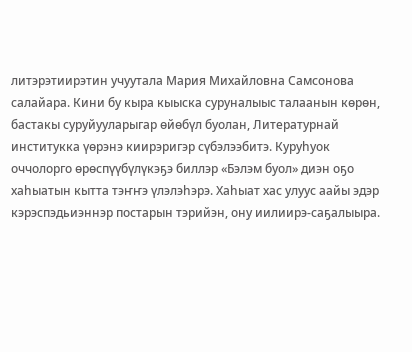литэрэтиирэтин учуутала Мария Михайловна Самсонова салайара. Кини бу кыра кыыска суруналыыс талаанын көрөн, бастакы суруйууларыгар өйөбүл буолан, Литературнай институкка үөрэнэ киирэригэр сүбэлээбитэ. Куруһуок оччолорго өрөспүүбүлүкэҕэ биллэр «Бэлэм буол» диэн оҕо хаһыатын кытта тэҥҥэ үлэлэһэрэ. Хаһыат хас улуус аайы эдэр кэрэспэдьиэннэр постарын тэрийэн, ону иилиирэ-саҕалыыра.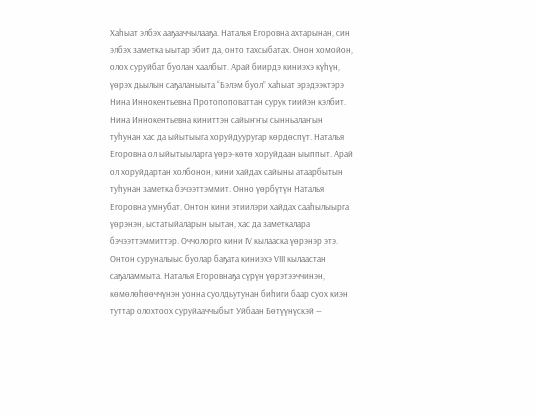Хаһыат элбэх ааҕааччылааҕа. Наталья Егоровна ахтарынан, син элбэх заметка ыытар эбит да, онто тахсыбатах. Онон хомойон, олох суруйбат буолан хаалбыт. Арай биирдэ киниэхэ күһүн, үөрэх дьылын саҕаланыыта “Бэлэм буол” хаһыат эрэдээктэрэ Нина Иннокентьевна Протопоповаттан сурук тиийэн кэлбит. Нина Иннокентьевна киниттэн сайыҥҥы сынньалаҥын туһунан хас да ыйытыыга хоруйдууругар көрдөспүт. Наталья Егоровна ол ыйытыыларга үөрэ-көтө хоруйдаан ыыппыт. Арай ол хоруйдартан холбонон, кини хайдах сайыны атаарбытын туһунан заметка бэчээттэммит. Онно үөрбүтүн Наталья Егоровна умнубат. Онтон кини этиилэри хайдах сааһылыырга үөрэнэн, ыстатыйаларын ыытан, хас да заметкалара бэчээттэммиттэр. Оччолорго кини IV кылааска үөрэнэр этэ. Онтон суруналыыс буолар баҕата киниэхэ VIII кылаастан саҕаламмыта. Наталья Егоровнаҕа сүрүн үөрэтээччинэн, көмөлөһөөччүнэн уонна суолдьутунан биһиги баар суох киэн туттар олохтоох суруйааччыбыт Уйбаан Бөтүүнүскэй —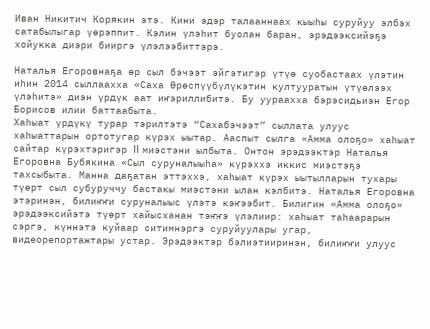Иван Никитич Корякин этэ. Кини эдэр талааннаах кыыһы суруйуу элбэх сатабылыгар үөрэппит. Кэлин үлэһит буолан баран, эрэдээксийэҕэ хойукка диэри бииргэ үлэлээбиттэрэ.

Наталья Егоровнаҕа өр сыл бэчээт эйгэтигэр үтүө суобастаах үлэтин иһин 2014 сыллаахха «Саха Өрөспүүбүлүкэтин култууратын үтүөлээх үлэһитэ» диэн үрдүк аат иҥэриллибитэ. Бу уураахха бэрэсидьиэн Егор Борисов илии баттаабыта.
Хаһыат үрдүкү турар тэрилтэтэ “Сахабэчээт” сыллата улуус хаһыаттарын ортотугар күрэх ыытар. Ааспыт сылга «Амма олоҕо» хаһыат сайтар күрэхтэригэр II миэстэни ылбыта. Онтон эрэдээктэр Наталья Егоровна Бубякина «Сыл суруналыыһа» күрэххэ иккис миэстэҕэ тахсыбыта. Манна даҕатан эттэххэ, хаһыат күрэх ыытылларын тухары түөрт сыл субуруччу бастакы миэстэни ылан кэлбитэ. Наталья Егоровна этэринэн, билиҥҥи суруналыыс үлэтэ кэҥээбит. Билигин «Амма олоҕо» эрэдээксийэтэ түөрт хайысханан тэҥҥэ үлэлиир: хаһыат таһаарарын сэргэ, күннэтэ куйаар ситимнэргэ суруйуулары угар, видеорепортажтары устар. Эрэдээктэр бэлиэтииринэн, билиҥҥи улуус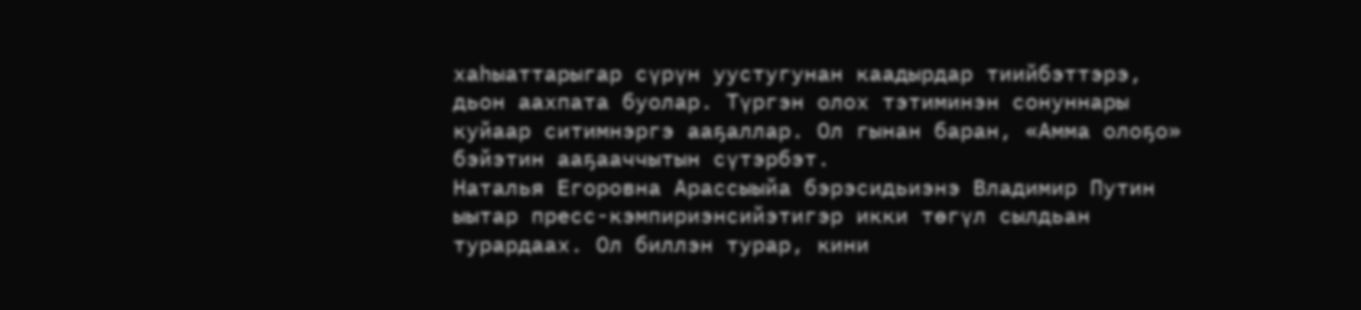хаһыаттарыгар сүрүн уустугунан каадырдар тиийбэттэрэ, дьон аахпата буолар. Түргэн олох тэтиминэн сонуннары куйаар ситимнэргэ ааҕаллар. Ол гынан баран, «Амма олоҕо» бэйэтин ааҕааччытын сүтэрбэт.
Наталья Егоровна Арассыыйа бэрэсидьиэнэ Владимир Путин ыытар пресс-кэмпириэнсийэтигэр икки төгүл сылдьан турардаах. Ол биллэн турар, кини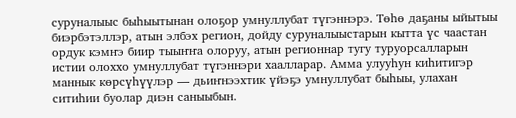суруналыыс быһыытынан олоҕор умнуллубат түгэннэрэ. Төһө даҕаны ыйытыы биэрбэтэллэр, атын элбэх регион, дойду суруналыыстарын кытта үс чаастан ордук кэмҥэ биир тыыҥҥа олоруу, атын регионнар тугу туруорсалларын истии олоххо умнуллубат түгэннэри хаалларар. Амма улууһун киһитигэр маннык көрсүһүүлэр — дьиҥнээхтик үйэҕэ умнуллубат быһыы, улахан ситиһии буолар диэн саныыбын.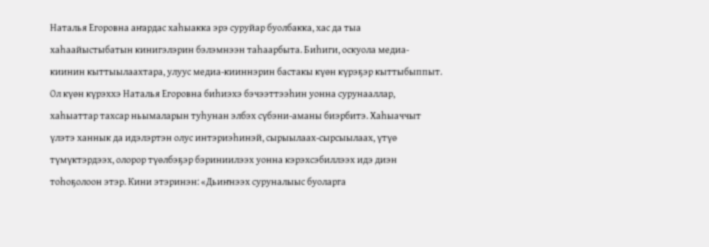Наталья Егоровна аҥардас хаһыакка эрэ суруйар буолбакка, хас да тыа хаһаайыстыбатын кинигэлэрин бэлэмнээн таһаарбыта. Биһиги, оскуола медиа-киинин кыттыылаахтара, улуус медиа-кииннэрин бастакы күөн күрэҕэр кыттыбыппыт. Ол күөн күрэххэ Наталья Егоровна биһиэхэ бэчээттээһин уонна сурунааллар, хаһыаттар тахсар ньымаларын туһунан элбэх сүбэни-аманы биэрбитэ. Хаһыаччыт үлэтэ ханнык да идэлэртэн олус интэриэһинэй, сырыылаах-сырсыылаах, үтүө түмүктэрдээх, олорор түөлбэҕэр бэриниилээх уонна кэрэхсэбиллээх идэ диэн тоһоҕолоон этэр. Кини этэринэн: «Дьиҥнээх суруналыыс буоларга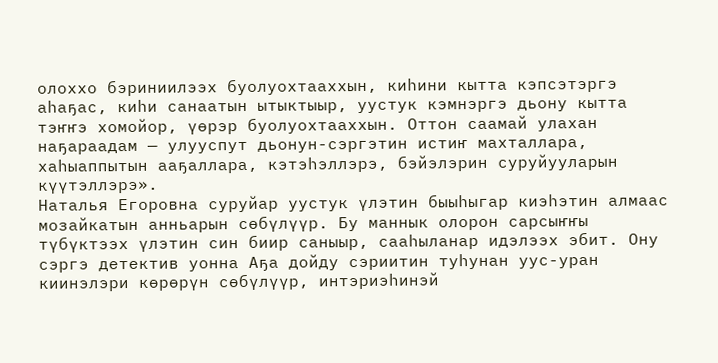олоххо бэриниилээх буолуохтааххын, киһини кытта кэпсэтэргэ аһаҕас, киһи санаатын ытыктыыр, уустук кэмнэргэ дьону кытта тэҥҥэ хомойор, үөрэр буолуохтааххын. Оттон саамай улахан наҕараадам — улууспут дьонун-сэргэтин истиҥ махталлара, хаһыаппытын ааҕаллара, кэтэһэллэрэ, бэйэлэрин суруйууларын күүтэллэрэ».
Наталья Егоровна суруйар уустук үлэтин быыһыгар киэһэтин алмаас мозайкатын анньарын сөбүлүүр. Бу маннык олорон сарсыҥҥы түбүктээх үлэтин син биир саныыр, сааһыланар идэлээх эбит. Ону сэргэ детектив уонна Аҕа дойду сэриитин туһунан уус-уран киинэлэри көрөрүн сөбүлүүр, интэриэһинэй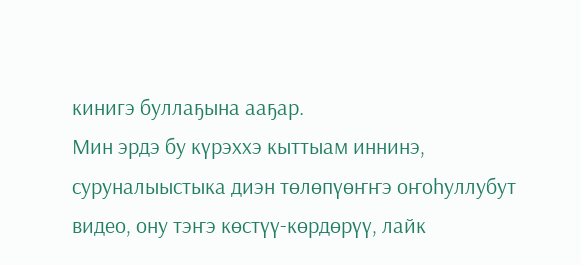кинигэ буллаҕына ааҕар.
Мин эрдэ бу күрэххэ кыттыам иннинэ, суруналыыстыка диэн төлөпүөҥҥэ оҥоһуллубут видео, ону тэҥэ көстүү-көрдөрүү, лайк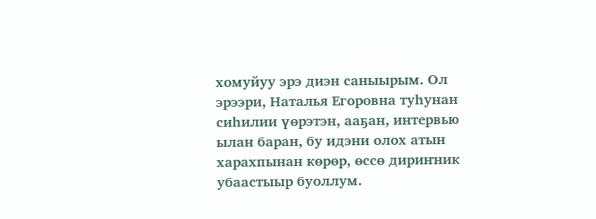хомуйуу эрэ диэн саныырым. Ол эрээри, Наталья Егоровна туһунан сиһилии үөрэтэн, ааҕан, интервью ылан баран, бу идэни олох атын харахпынан көрөр, өссө дириҥник убаастыыр буоллум.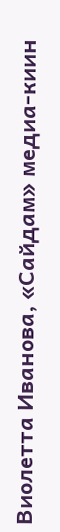Виолетта Иванова, «Сайдам» медиа-киин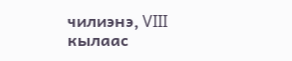чилиэнэ, VIII кылаас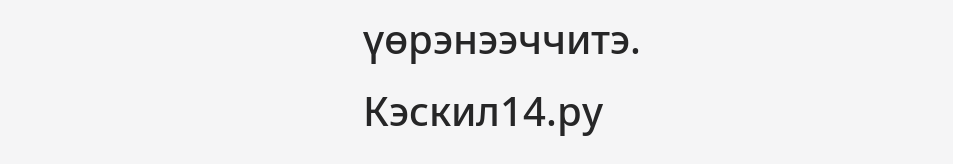үөрэнээччитэ.
Кэскил14.ру